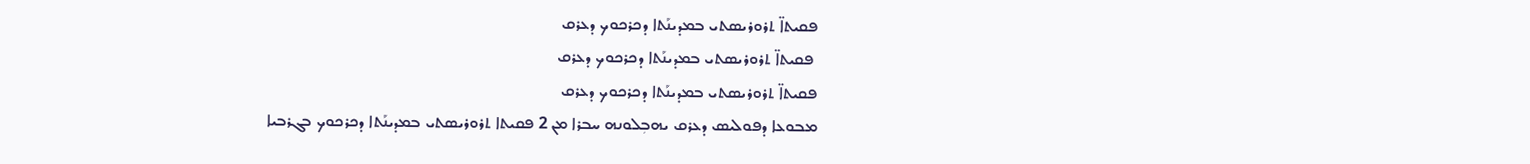ܦܩܝܬܐ̈ ܬܪܘܪܝܣܬܝ ܒܡܕܝܢܰܬܐ ܕܟܪܟܘܟ ܕܥܪܩ
 ܦܩܝܬܐ̈ ܬܪܘܪܝܣܬܝ ܒܡܕܝܢܰܬܐ ܕܟܪܟܘܟ ܕܥܪܩ
ܦܩܝܬܐ̈ ܬܪܘܪܝܣܬܝ ܒܡܕܝܢܰܬܐ ܕܟܪܟܘܟ ܕܥܪܩ
ܡܒܘܥܐ ܕܦܘܠܝܣ ܕܥܪܩ ܝܗܒܼܠܘܢܗ ܚܒܪܐ ܡܢ 2 ܦܩܝܬܐ ܬܪܘܪܝܣܬܝ ܒܡܕܝܢܰܬܐ ܕܟܪܟܘܟ ܒܓܪܒܝܐ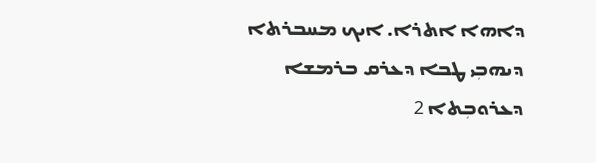ܕܐܗܐ ܐܬܪܐ. ܐܝܟ ܡܚܒܪܬܐ ܕܝܗܒܼܝ ܛܒܐ ܕܥܪܩ ܒܪܡܫܐ ܕܥܪܘܒܼܬܐ 2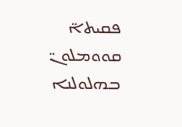ܦܩܝܬܐ̈ ܩܘܘܡܠܘܢ̈ ܒܗܠܘܠܢܐ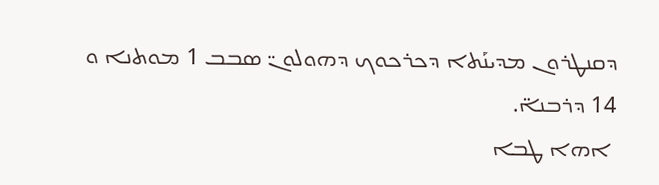ܕܩܢܛܪܘܢ ܡܕܝܢܰܬܐ ܕܟܪܟܘܟ ܕܗܘܠܘܢ̈ ܣܒܒ 1 ܡܘܬܢܐ ܘ 14 ܕܪܒܢܐ̈.
 ܐܗܐ ܛܒܐ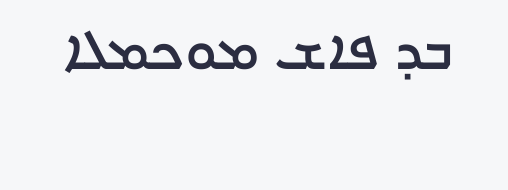ܒܕ ܦܐܫ ܡܘܟܡܠܐ